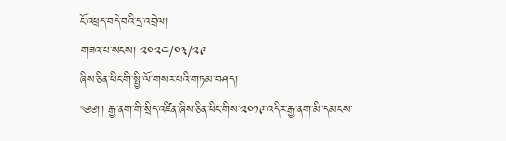ངོ་འཕྲད་བདེ་བའི་དྲ་འབྲེལ།
གཟའ་པ་སངས། ༢༠༢༤/༠༣/༢༩
ཞིས་ཅིན་ཕིང་གི་སྤྱི་ལོ་གསར་པའི་གཏམ་བཤད།
༄༅།། རྒྱ་ནག་གི་སྲིད་འཛིན་ཞིས་ཅིན་ཕིང་གིས་༢༠༡༩་འདིར་རྒྱ་ནག་མི་དམངས་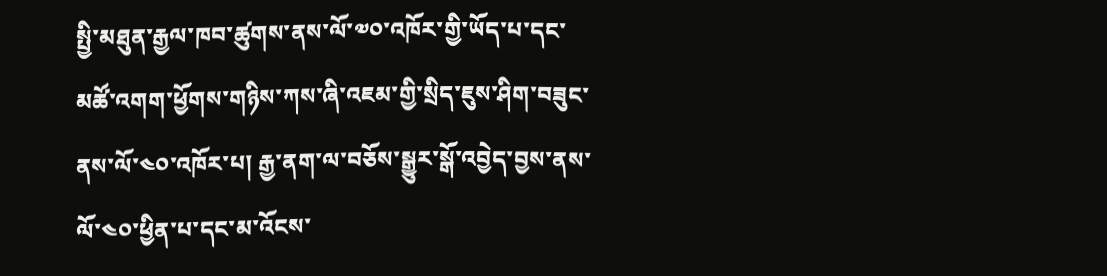སྤྱི་མཐུན་རྒྱལ་ཁབ་ཚུགས་ནས་ལོ་༧༠་འཁོར་གྱི་ཡོད་པ་དང་མཚོ་འགག་ཕྱོགས་གཉིས་ཀས་ཞི་འཇམ་གྱི་སྲིད་ཇུས་ཤིག་བཟུང་ནས་ལོ་༤༠་འཁོར་པ། རྒྱ་ནག་ལ་བཅོས་སྒྱུར་སྒོ་འབྱེད་བྱས་ནས་ལོ་༤༠་ཕྱིན་པ་དང་མ་འོངས་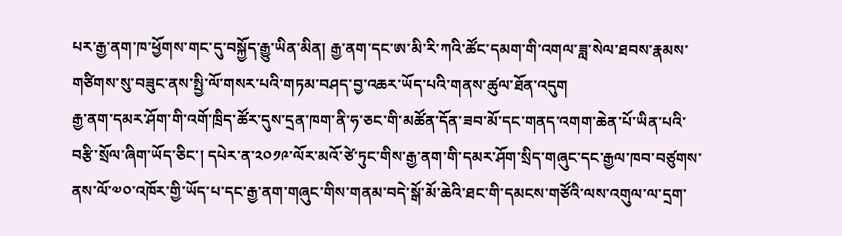པར་རྒྱ་ནག་ཁ་ཕྱོགས་གང་དུ་བསྐྱོད་རྒྱུ་ཡིན་མིན། རྒྱ་ནག་དང་ཨ་མི་རི་ཀའི་ཚོང་དམག་གི་འགལ་ཟླ་སེལ་ཐབས་རྣམས་གཙིགས་སུ་བཟུང་ནས་སྤྱི་ལོ་གསར་པའི་གཏམ་བཤད་བྱ་འཆར་ཡོད་པའི་གནས་ཚུལ་ཐོན་འདུག
རྒྱ་ནག་དམར་ཤོག་གི་འགོ་ཁྲིད་ཚོར་དུས་དྲན་ཁག་ནི་ཧ་ཅང་གི་མཚོན་དོན་ཟབ་མོ་དང་གནད་འགག་ཆེན་པོ་ཡིན་པའི་བརྩི་སྲོལ་ཞིག་ཡོད་ཅིང་། དཔེར་ན་༢༠༡༩་ལོར་མའོ་ཙེ་ཏུང་གིས་རྒྱ་ནག་གི་དམར་ཤོག་སྲིད་གཞུང་དང་རྒྱལ་ཁབ་བཙུགས་ནས་ལོ་༧༠་འཁོར་གྱི་ཡོད་པ་དང་རྒྱ་ནག་གཞུང་གིས་གནམ་བདེ་སྒོ་མོ་ཆེའི་ཐང་གི་དམངས་གཙོའི་ལས་འགུལ་ལ་དྲག་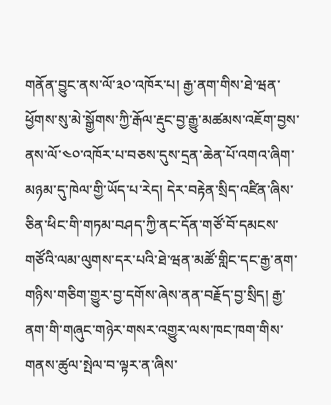གནོན་བྱུང་ནས་ལོ་༣༠་འཁོར་པ། རྒྱ་ནག་གིས་ཐེ་ཝན་ཕྱོགས་སུ་མེ་སྒྱོགས་ཀྱི་རྒོལ་རྡུང་བྱ་རྒྱུ་མཚམས་འཇོག་བྱས་ནས་ལོ་༤༠་འཁོར་པ་བཅས་དུས་དྲན་ཆེན་པོ་འགའ་ཞིག་མཉམ་དུ་ཁེལ་གྱི་ཡོད་པ་རེད། དེར་བརྟེན་སྲིད་འཛིན་ཞིས་ཅིན་ཕིང་གི་གཏམ་བཤད་ཀྱི་ནང་དོན་གཙོ་བོ་དམངས་གཙོའི་ལམ་ལུགས་དར་པའི་ཐེ་ཝན་མཚོ་གླིང་དང་རྒྱ་ནག་གཉིས་གཅིག་གྱུར་བྱ་དགོས་ཞེས་ནན་བརྗོད་བྱ་སྲིད། རྒྱ་ནག་གི་གཞུང་གཉེར་གསར་འགྱུར་ལས་ཁང་ཁག་གིས་གནས་ཚུལ་སྤེལ་བ་ལྟར་ན་ཞིས་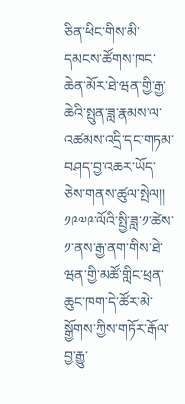ཅིན་ཕིང་གིས་མི་དམངས་ཚོགས་ཁང་ཆེན་མོར་ཐེ་ཝན་གྱི་རྒྱ་ཆེའི་སྤུན་ཟླ་རྣམས་ལ་འཚམས་འདྲི་དང་གཏམ་བཤད་བྱ་འཆར་ཡོད་ཅེས་གནས་ཚུལ་སྤེལ།།
༡༩༧༩་ལོའི་སྤྱི་ཟླ་༡་ཚེས་༡་ནས་རྒྱ་ནག་གིས་ཐེ་ཝན་གྱི་མཚོ་གླིང་ཕྲན་ཆུང་ཁག་དེ་ཚོར་མེ་སྒྱོགས་ཀྱིས་གཏོར་རྒོལ་བྱ་རྒྱུ་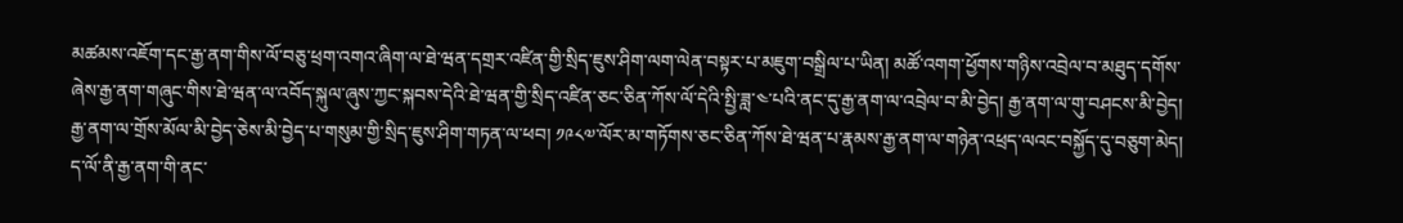མཚམས་འཇོག་དང་རྒྱ་ནག་གིས་ལོ་བཅུ་ཕྲག་འགའ་ཞིག་ལ་ཐེ་ཝན་དགྲར་འཛིན་གྱི་སྲིད་ཇུས་ཤིག་ལག་ལེན་བསྟར་པ་མཇུག་བསྒྲིལ་པ་ཡིན། མཚོ་འགག་ཕྱོགས་གཉིས་འབྲེལ་བ་མཐུད་དགོས་ཞེས་རྒྱ་ནག་གཞུང་གིས་ཐེ་ཝན་ལ་འབོད་སྐུལ་ཞུས་ཀྱང་སྐབས་དེའི་ཐེ་ཝན་གྱི་སྲིད་འཛིན་ཅང་ཅིན་ཀོས་ལོ་དེའི་སྤྱི་ཟླ་༤་པའི་ནང་དུ་རྒྱ་ནག་ལ་འབྲེལ་བ་མི་བྱེད། རྒྱ་ནག་ལ་གུ་བཤངས་མི་བྱེད། རྒྱ་ནག་ལ་གྲོས་མོལ་མི་བྱེད་ཅེས་མི་བྱེད་པ་གསུམ་གྱི་སྲིད་ཇུས་ཤིག་གཏན་ལ་ཕབ། ༡༩༨༧་ལོར་མ་གཏོགས་ཅང་ཅིན་ཀོས་ཐེ་ཝན་པ་རྣམས་རྒྱ་ནག་ལ་གཉེན་འཕྲད་ལའང་བསྐྱོད་དུ་བཅུག་མེད། ད་ལོ་ནི་རྒྱ་ནག་གི་ནང་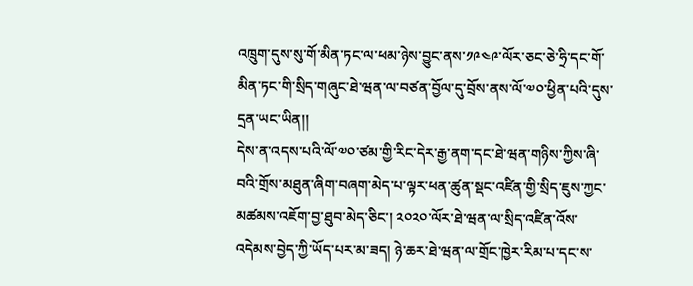འཁྲུག་དུས་སུ་གོ་མིན་ཏང་ལ་ཕམ་ཉེས་བྱུང་ནས་༡༩༤༩་ལོར་ཅང་ཅེ་ཧྲི་དང་གོ་མིན་ཏང་གི་སྲིད་གཞུང་ཐེ་ཝན་ལ་བཙན་བྱོལ་དུ་བྲོས་ནས་ལོ་༧༠་ཕྱིན་པའི་དུས་དྲན་ཡང་ཡིན།།
དེས་ན་འདས་པའི་ལོ་༧༠་ཙམ་གྱི་རིང་དེར་རྒྱ་ནག་དང་ཐེ་ཝན་གཉིས་ཀྱིས་ཞི་བའི་གྲོས་མཐུན་ཞིག་བཞག་མེད་པ་ལྟར་ཕན་ཚུན་སྡང་འཛིན་གྱི་སྲིད་ཇུས་ཀྱང་མཚམས་འཇོག་བྱ་ཐུབ་མེད་ཅིང་། ༢༠༢༠་ལོར་ཐེ་ཝན་ལ་སྲིད་འཛིན་འོས་འདེམས་བྱེད་ཀྱི་ཡོད་པར་མ་ཟད། ཉེ་ཆར་ཐེ་ཝན་ལ་གྲོང་ཁྱེར་རིམ་པ་དང་ས་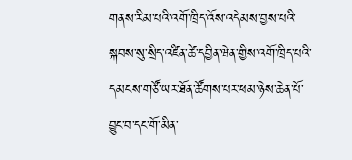གནས་རིམ་པའི་འགོ་ཁྲིད་འོས་འདེམས་བྱས་པའི་སྐབས་སུ་སྲིད་འཛིན་ཚེ་དབྱིན་ཝེན་གྱིས་འགོ་ཁྲིད་པའི་དམངས་གཙོ་ཡར་ཐོན་ཚོགས་པར་ཕམ་ཉེས་ཆེན་པོ་བྱུང་བ་དང་གོ་མིན་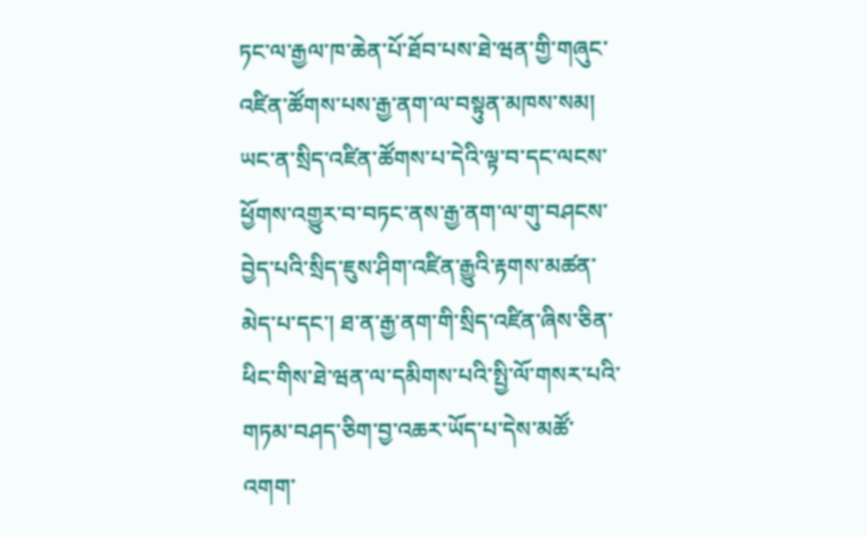ཏང་ལ་རྒྱལ་ཁ་ཆེན་པོ་ཐོབ་པས་ཐེ་ཝན་གྱི་གཞུང་འཛིན་ཚོགས་པས་རྒྱ་ནག་ལ་བསྟུན་མཁས་སམ། ཡང་ན་སྲིད་འཛིན་ཚོགས་པ་དེའི་ལྟ་བ་དང་ལངས་ཕྱོགས་འགྱུར་བ་བཏང་ནས་རྒྱ་ནག་ལ་གུ་བཤངས་བྱེད་པའི་སྲིད་ཇུས་ཤིག་འཛིན་རྒྱུའི་རྟགས་མཚན་མེད་པ་དང་། ཐ་ན་རྒྱ་ནག་གི་སྲིད་འཛིན་ཞིས་ཅིན་ཕིང་གིས་ཐེ་ཝན་ལ་དམིགས་པའི་སྤྱི་ལོ་གསར་པའི་གཏམ་བཤད་ཅིག་བྱ་འཆར་ཡོད་པ་དེས་མཚོ་འགག་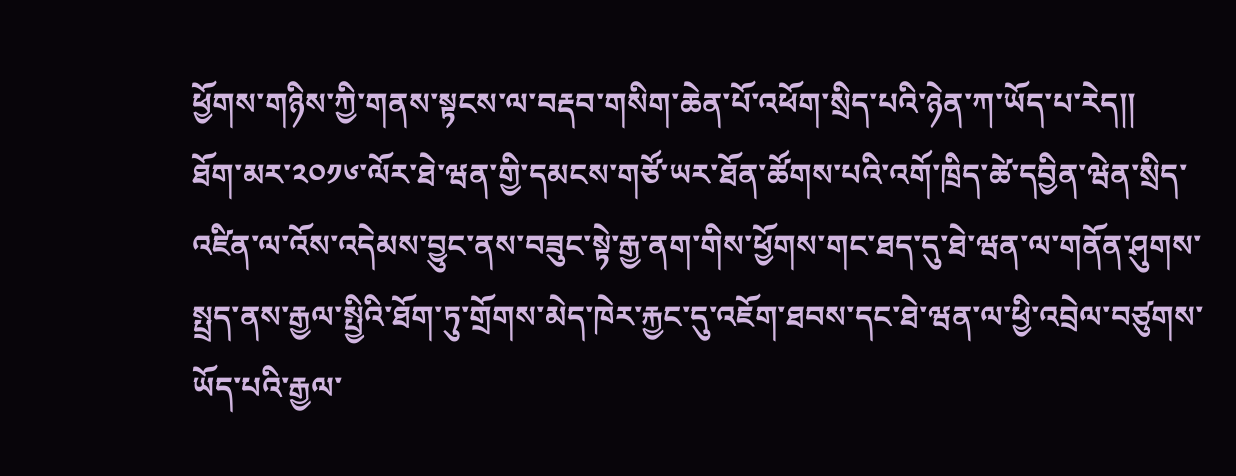ཕྱོགས་གཉིས་ཀྱི་གནས་སྟངས་ལ་བརྡབ་གསིག་ཆེན་པོ་འཕོག་སྲིད་པའི་ཉེན་ཀ་ཡོད་པ་རེད།།
ཐོག་མར་༢༠༡༦་ལོར་ཐེ་ཝན་གྱི་དམངས་གཙོ་ཡར་ཐོན་ཚོགས་པའི་འགོ་ཁྲིད་ཚེ་དབྱིན་ཝེན་སྲིད་འཛིན་ལ་འོས་འདེམས་བྱུང་ནས་བཟུང་སྟེ་རྒྱ་ནག་གིས་ཕྱོགས་གང་ཐད་དུ་ཐེ་ཝན་ལ་གནོན་ཤུགས་སྤྲད་ནས་རྒྱལ་སྤྱིའི་ཐོག་ཏུ་གྲོགས་མེད་ཁེར་རྐྱང་དུ་འཇོག་ཐབས་དང་ཐེ་ཝན་ལ་ཕྱི་འབྲེལ་བཙུགས་ཡོད་པའི་རྒྱལ་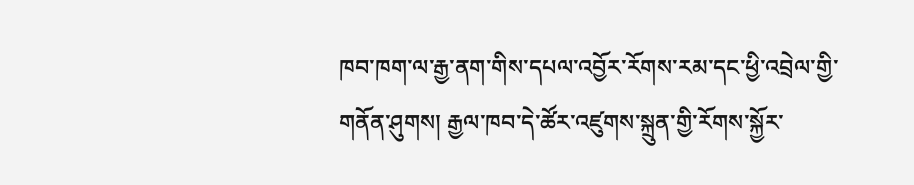ཁབ་ཁག་ལ་རྒྱ་ནག་གིས་དཔལ་འབྱོར་རོགས་རམ་དང་ཕྱི་འབྲེལ་གྱི་གནོན་ཤུགས། རྒྱལ་ཁབ་དེ་ཚོར་འཛུགས་སྐྲུན་གྱི་རོགས་སྐྱོར་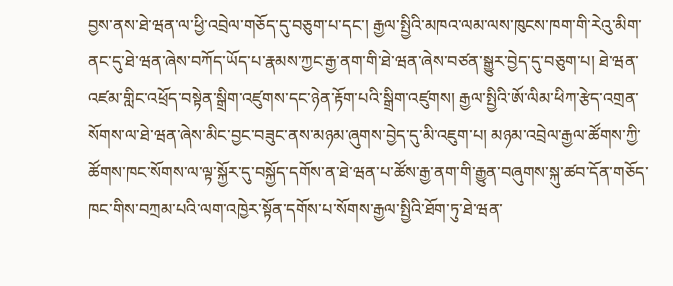བྱས་ནས་ཐེ་ཝན་ལ་ཕྱི་འབྲེལ་གཅོད་དུ་བཅུག་པ་དང་། རྒྱལ་སྤྱིའི་མཁའ་ལམ་ལས་ཁུངས་ཁག་གི་རེའུ་མིག་ནང་དུ་ཐེ་ཝན་ཞེས་བཀོད་ཡོད་པ་རྣམས་ཀྱང་རྒྱ་ནག་གི་ཐེ་ཝན་ཞེས་བཙན་སྒྱུར་བྱེད་དུ་བཅུག་པ། ཐེ་ཝན་འཛམ་གླིང་འཕྲོད་བསྟེན་སྒྲིག་འཛུགས་དང་ཉེན་རྟོག་པའི་སྒྲིག་འཛུགས། རྒྱལ་སྤྱིའི་ཨོ་ལིམ་ཕིཀ་རྩེད་འགྲན་སོགས་ལ་ཐེ་ཝན་ཞེས་མིང་བྱང་བཟུང་ནས་མཉམ་ཞུགས་བྱེད་དུ་མི་འཇུག་པ། མཉམ་འབྲེལ་རྒྱལ་ཚོགས་ཀྱི་ཚོགས་ཁང་སོགས་ལ་ལྟ་སྐྱོར་དུ་བསྐྱོད་དགོས་ན་ཐེ་ཝན་པ་ཚོས་རྒྱ་ནག་གི་རྒྱུན་བཞུགས་སྐུ་ཚབ་དོན་གཅོད་ཁང་གིས་བཀྲམ་པའི་ལག་འཁྱེར་སྟོན་དགོས་པ་སོགས་རྒྱལ་སྤྱིའི་ཐོག་ཏུ་ཐེ་ཝན་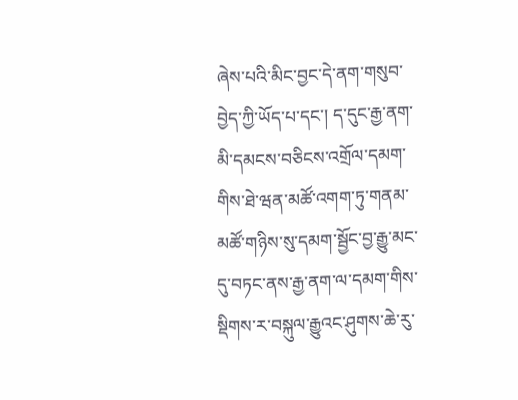ཞེས་པའི་མིང་བྱང་དེ་ནག་གསུབ་བྱེད་ཀྱི་ཡོད་པ་དང་། ད་དུང་རྒྱ་ནག་མི་དམངས་བཅིངས་འགྲོལ་དམག་གིས་ཐེ་ཝན་མཚོ་འགག་ཏུ་གནམ་མཚོ་གཉིས་སུ་དམག་སྦྱོང་བྱ་རྒྱུ་མང་དུ་བཏང་ནས་རྒྱ་ནག་ལ་དམག་གིས་སྡིགས་ར་བསྐུལ་རྒྱུའང་ཤུགས་ཆེ་རུ་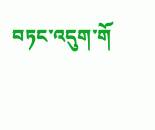བཏང་འདུག་གོ